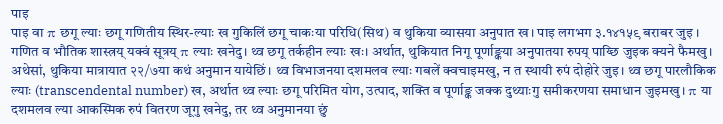पाइ
पाइ वा π छगू ल्याः छगू गणितीय स्थिर-ल्याः ख गुकिलिं छगू चाकःया परिधि(सिथ) व थुकिया व्यासया अनुपात ख। पाइ लगभग ३.१४१५९ बराबर जुइ । गणित व भौतिक शास्त्रय् यक्वं सूत्रय् π ल्याः खनेदु। थ्व छगू तर्कहीन ल्याः खः। अर्थात, थुकियात निगू पूर्णाङ्कया अनुपातया रुपय् पाय्छि जुइक क्यने फैमखु। अथेसां, थुकिया मात्रायात २२/७या कथं अनुमान यायेछिं। थ्व विभाजनया दशमलव ल्याः गबलें क्वचाइमखु, न त स्थायी रुपं दोहोरे जुइ। थ्व छगू पारलौकिक ल्याः (transcendental number) ख, अर्थात थ्व ल्याः छगू परिमित योग, उत्पाद, शक्ति व पूर्णाङ्क जक्क दुथ्याःगु समीकरणया समाधान जुइमखु। π या दशमलव ल्या आकस्मिक रुपं वितरण जूगु खनेदु, तर थ्व अनुमानया छुं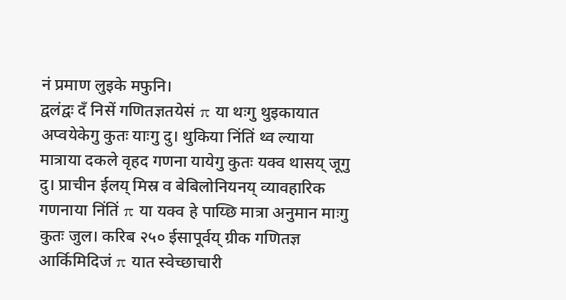नं प्रमाण लुइके मफुनि।
द्वलंद्वः दँ निसें गणितज्ञतयेसं π या थःगु थुइकायात अप्वयेकेगु कुतः याःगु दु। थुकिया निंतिं थ्व ल्याया मात्राया दकले वृहद गणना यायेगु कुतः यक्व थासय् जूगु दु। प्राचीन ईलय् मिस्र व बेबिलोनियनय् व्यावहारिक गणनाया निंतिं π या यक्व हे पाय्छि मात्रा अनुमान माःगु कुतः जुल। करिब २५० ईसापूर्वय् ग्रीक गणितज्ञ आर्किमिदिजं π यात स्वेच्छाचारी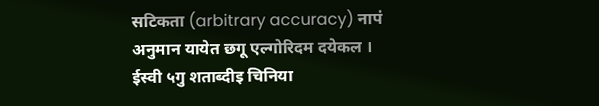सटिकता (arbitrary accuracy) नापं अनुमान यायेत छगू एल्गोरिदम दयेकल । ईस्वी ५गु शताब्दीइ चिनिया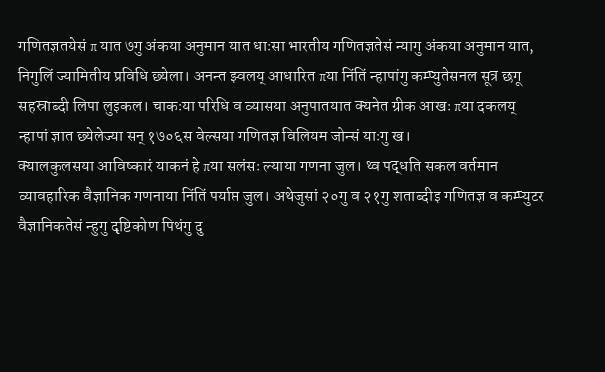गणितज्ञतयेसं π यात ७गु अंकया अनुमान यात धाःसा भारतीय गणितज्ञतेसं न्यागु अंकया अनुमान यात, निगुलिं ज्यामितीय प्रविधि छ्येला। अनन्त झ्वलय् आधारित πया निंतिं न्हापांगु कम्प्युतेसनल सूत्र छगू सहस्राब्दी लिपा लुइकल। चाकःया परिधि व व्यासया अनुपातयात क्यनेत ग्रीक आखः πया दकलय् न्हापां ज्ञात छ्येलेज्या सन् १७०६स वेल्सया गणितज्ञ विलियम जोन्सं याःगु ख।
क्यालकुलसया आविष्कारं याकनं हे πया सलंसः ल्याया गणना जुल। थ्व पद्धति सकल वर्तमान व्यावहारिक वैज्ञानिक गणनाया निंतिं पर्याप्त जुल। अथेजुसां २०गु व २१गु शताब्दीइ गणितज्ञ व कम्प्युटर वैज्ञानिकतेसं न्हुगु दृष्टिकोण पिथंगु दु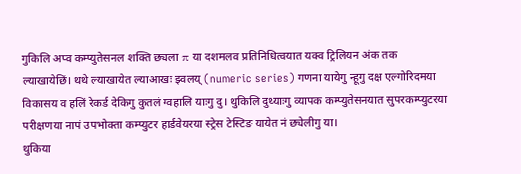गुकिलि अप्व कम्प्युतेसनल शक्ति छ्यला π या दशमलव प्रतिनिधित्वयात यक्व ट्रिलियन अंक तक ल्याखायेछिं। थथे ल्याखायेत ल्याआखः झ्वलय् (numeric series) गणना यायेगु न्हूगु दक्ष एल्गोरिदमया विकासय व हलिं रेकर्ड देकिगु कुतलं ग्वहालि याःगु दु। थुकिलि दुथ्याःगु व्यापक कम्प्युतेसनयात सुपरकम्प्युटरया परीक्षणया नापं उपभोक्ता कम्प्युटर हार्डवेयरया स्ट्रेस टेस्टिङ यायेत नं छ्येलीगु या।
थुकिया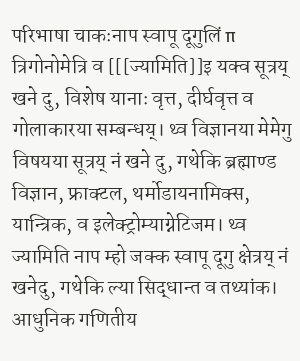परिभाषा चाकःनाप स्वापू दूगुलिं π त्रिगोनोमेत्रि व [[[ज्यामिति]]इ यक्व सूत्रय् खने दु, विशेष यानाः वृत्त, दीर्घवृत्त व गोलाकारया सम्बन्धय्। थ्व विज्ञानया मेमेगु विषयया सूत्रय् नं खने दु, गथेकि ब्रह्माण्ड विज्ञान, फ्राक्टल, थर्मोडायनामिक्स, यान्त्रिक, व इलेक्ट्रोम्याग्नेटिजम। थ्व ज्यामिति नाप म्हो जक्क स्वापू दूगु क्षेत्रय् नं खनेदु, गथेकि ल्या सिद्धान्त व तथ्यांक। आधुनिक गणितीय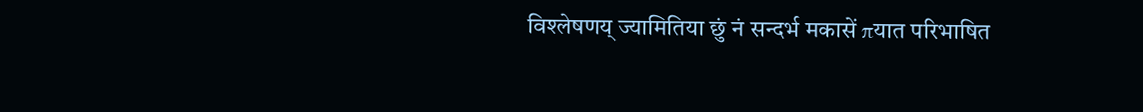विश्लेषणय् ज्यामितिया छुं नं सन्दर्भ मकासें πयात परिभाषित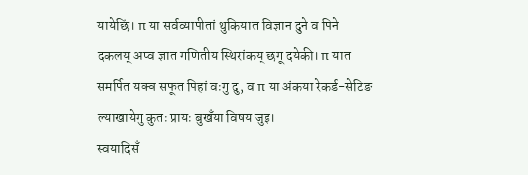यायेछिं। π या सर्वव्यापीतां थुकियात विज्ञान दुने व पिने दकलय् अप्व ज्ञात गणितीय स्थिरांकय् छगू दयेकी। π यात समर्पित यक्व सफूत पिहां वःगु दु, व π या अंकया रेकर्ड-सेटिङ ल्याखायेगु कुतः प्रायः बुखँया विषय जुइ।
स्वयादिसँ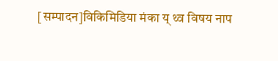[सम्पादन]विकिमिडिया मंका य् थ्व विषय नाप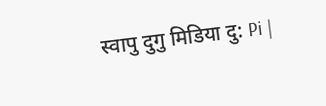स्वापु दुगु मिडिया दु: Pi |